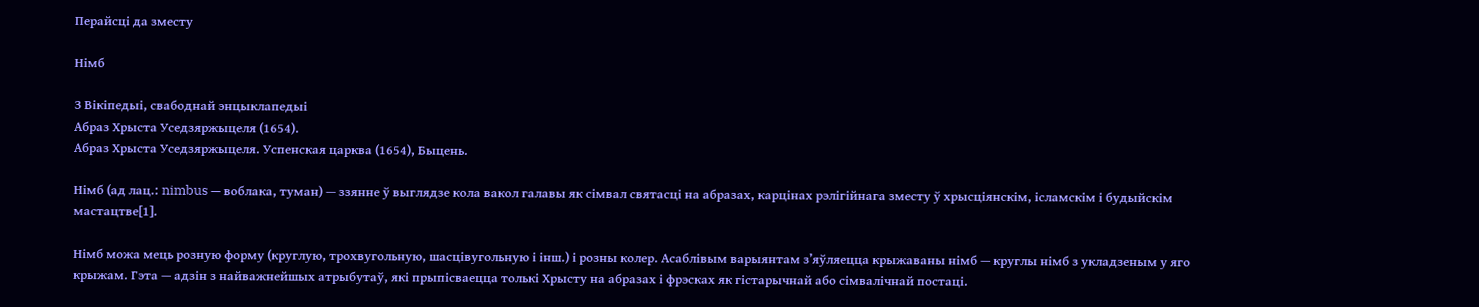Перайсці да зместу

Німб

З Вікіпедыі, свабоднай энцыклапедыі
Абраз Хрыста Уседзяржыцеля (1654).
Абраз Хрыста Уседзяржыцеля. Успенская царква (1654), Быцень.

Німб (ад лац.: nimbus — воблака, туман) — ззянне ў выглядзе кола вакол галавы як сімвал святасці на абразах, карцінах рэлігійнага зместу ў хрысціянскім, ісламскім і будыйскім мастацтве[1].

Німб можа мець розную форму (круглую, трохвугольную, шасцівугольную і інш.) і розны колер. Асаблівым варыянтам з’яўляецца крыжаваны німб — круглы німб з укладзеным у яго крыжам. Гэта — адзін з найважнейшых атрыбутаў, які прыпісваецца толькі Хрысту на абразах і фрэсках як гістарычнай або сімвалічнай постаці.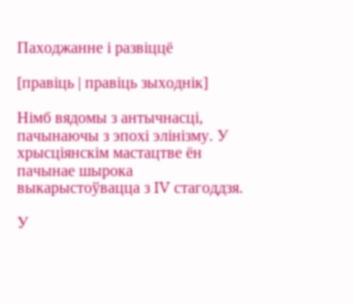Паходжанне і развіццё

[правіць | правіць зыходнік]

Німб вядомы з антычнасці, пачынаючы з эпохі элінізму. У хрысціянскім мастацтве ён пачынае шырока выкарыстоўвацца з IV стагоддзя.

У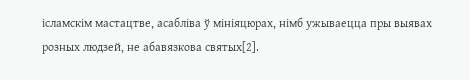ісламскім мастацтве, асабліва ў мініяцюрах, німб ужываецца пры выявах розных людзей, не абавязкова святых[2].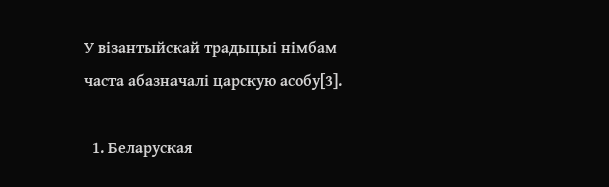У візантыйскай традыцыі німбам часта абазначалі царскую асобу[3].

  1. Беларуская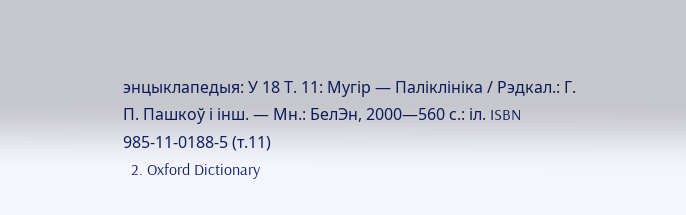энцыклапедыя: У 18 Т. 11: Мугір — Паліклініка / Рэдкал.: Г. П. Пашкоў і інш. — Мн.: БелЭн, 2000—560 с.: іл. ISBN 985-11-0188-5 (т.11)
  2. Oxford Dictionary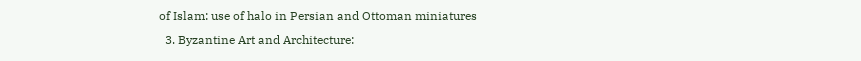of Islam: use of halo in Persian and Ottoman miniatures
  3. Byzantine Art and Architecture: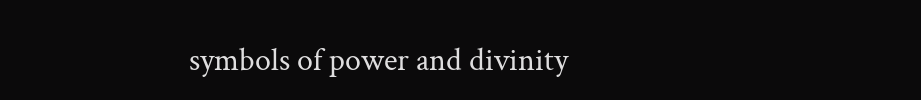symbols of power and divinity